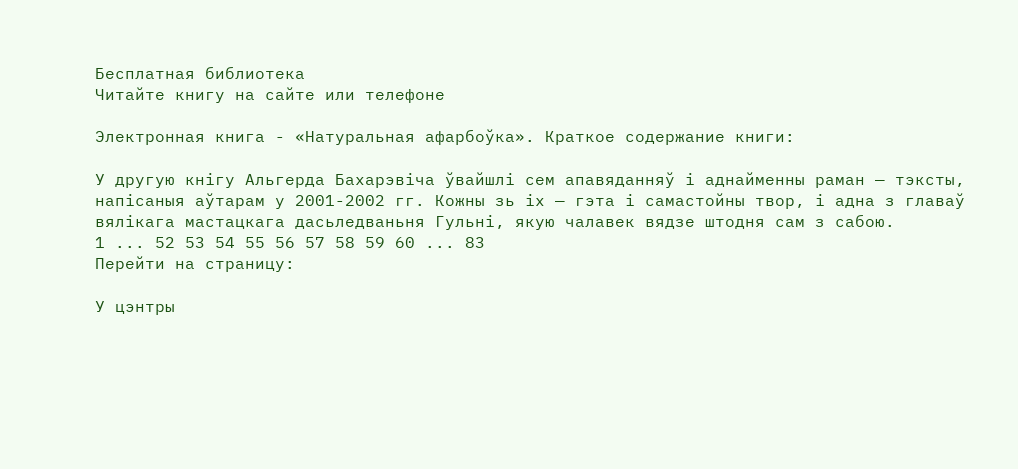Бесплатная библиотека
Читайте книгу на сайте или телефоне

Электронная книга - «Натуральная афарбоўка». Краткое содержание книги:

У другую кнігу Альгерда Бахарэвіча ўвайшлі сем апавяданняў і аднайменны раман — тэксты, напісаныя аўтарам у 2001-2002 гг. Кожны зь іх — гэта і самастойны твор, і адна з главаў вялікага мастацкага дасьледваньня Гульні, якую чалавек вядзе штодня сам з сабою.
1 ... 52 53 54 55 56 57 58 59 60 ... 83
Перейти на страницу:

У цэнтры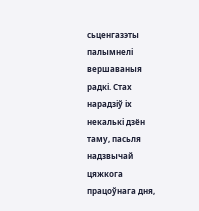сьценгазэты палымнелі вершаваныя радкі. Стах нарадзіў іх некалькі дзён таму, пасьля надзвычай цяжкога працоўнага дня,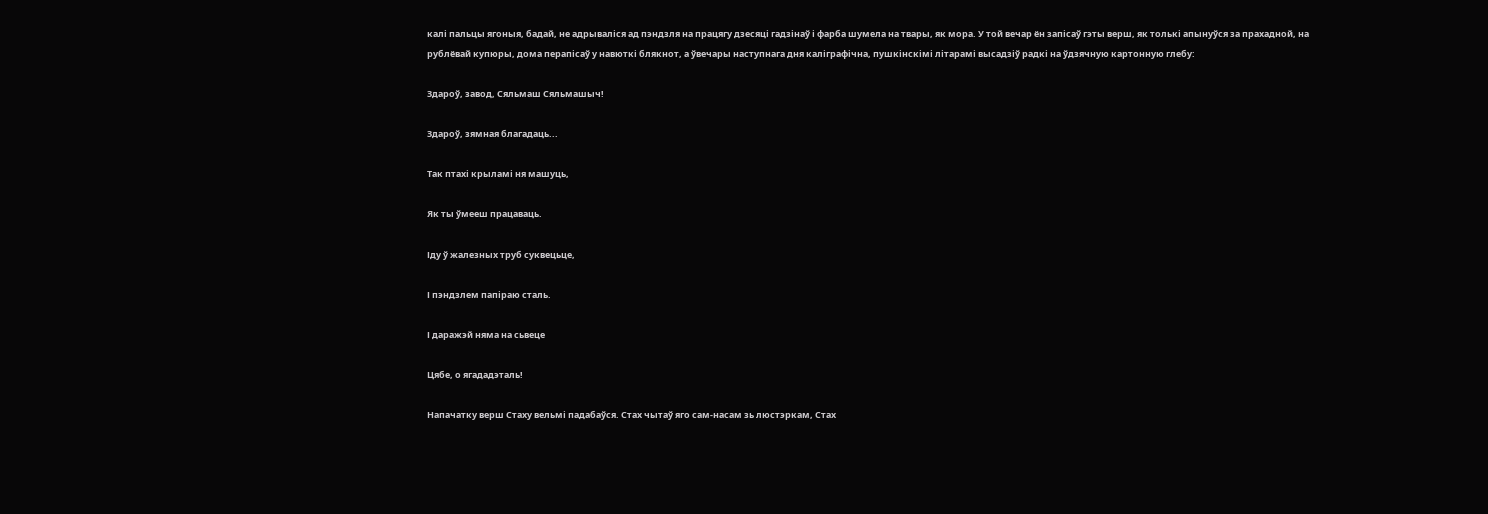калі пальцы ягоныя, бадай, не адрываліся ад пэндзля на працягу дзесяці гадзінаў і фарба шумела на твары, як мора. У той вечар ён запісаў гэты верш, як толькі апынуўся за прахадной, на рублёвай купюры, дома перапісаў у навюткі блякнот, а ўвечары наступнага дня каліграфічна, пушкінскімі літарамі высадзіў радкі на ўдзячную картонную глебу:

Здароў, завод, Сяльмаш Сяльмашыч!

Здароў, зямная благадаць...

Так птахі крыламі ня машуць,

Як ты ўмееш працаваць.

Іду ў жалезных труб суквецьце,

І пэндзлем папіраю сталь.

І даражэй няма на сьвеце

Цябе, о ягададэталь!

Напачатку верш Стаху вельмі падабаўся. Стах чытаў яго сам-насам зь люстэркам, Стах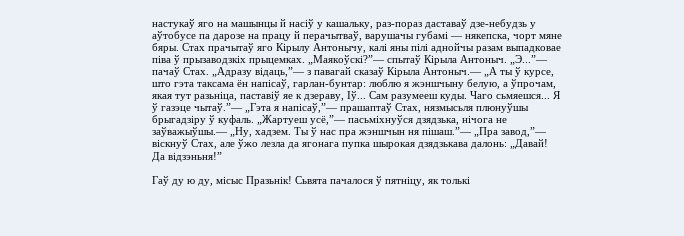настукаў яго на машынцы й насіў у кашальку, раз-пораз даставаў дзе-небудзь у аўтобусе па дарозе на працу й перачытваў, варушачы губамі — някепска, чорт мяне бяры. Стах прачытаў яго Кірылу Антонычу, калі яны пілі аднойчы разам выпадковае піва ў прызаводзкіх прыцемках. „Маякоўскі?”— спытаў Кірыла Антоныч. „Э...”— пачаў Стах. „Адразу відаць,”— з павагай сказаў Кірыла Антоныч.— „А ты ў курсе, што гэта таксама ён напісаў, гарлан-бунтар: люблю я жэншчыну белую, а ўпрочам, якая тут разьніца, паставіў яе к дзераву, Іў... Сам разумееш куды. Чаго сьмяешся... Я ў газэце чытаў.”— „Гэта я напісаў,”— прашаптаў Стах, нязмысьля плюнуўшы брыгадзіру ў куфаль. „Жартуеш усё,”— пасьміхнуўся дзядзька, нічога не заўважыўшы.— „Ну, хадзем. Ты ў нас пра жэншчын ня пішаш.”— „Пра завод,”— віскнуў Стах, але ўжо лезла да ягонага пупка шырокая дзядзькава далонь: „Давай! Да відзэньня!”

Гаў ду ю ду, місыс Празьнік! Сьвята пачалося ў пятніцу, як толькі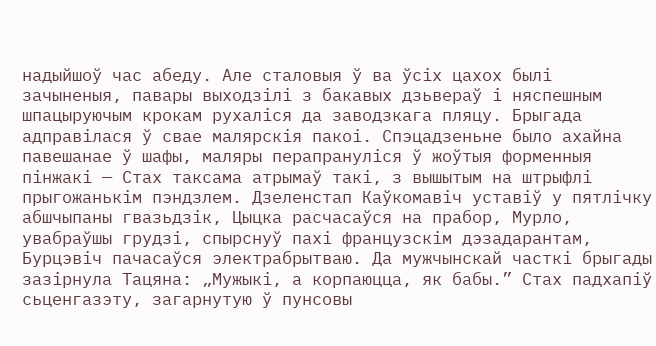надыйшоў час абеду. Але сталовыя ў ва ўсіх цахох былі зачыненыя, павары выходзілі з бакавых дзьвераў і няспешным шпацыруючым крокам рухаліся да заводзкага пляцу. Брыгада адправілася ў свае малярскія пакоі. Спэцадзеньне было ахайна павешанае ў шафы, маляры перапрануліся ў жоўтыя форменныя пінжакі — Стах таксама атрымаў такі, з вышытым на штрыфлі прыгожанькім пэндзлем. Дзеленстап Каўкомавіч уставіў у пятлічку абшчыпаны гвазьдзік, Цыцка расчасаўся на прабор, Мурло, увабраўшы грудзі, спырснуў пахі французскім дэзадарантам, Бурцэвіч пачасаўся электрабрытваю. Да мужчынскай часткі брыгады зазірнула Тацяна: „Мужыкі, а корпаюцца, як бабы.” Стах падхапіў сьценгазэту, загарнутую ў пунсовы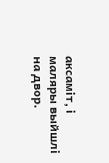аксаміт, і маляры выйшлі на двор.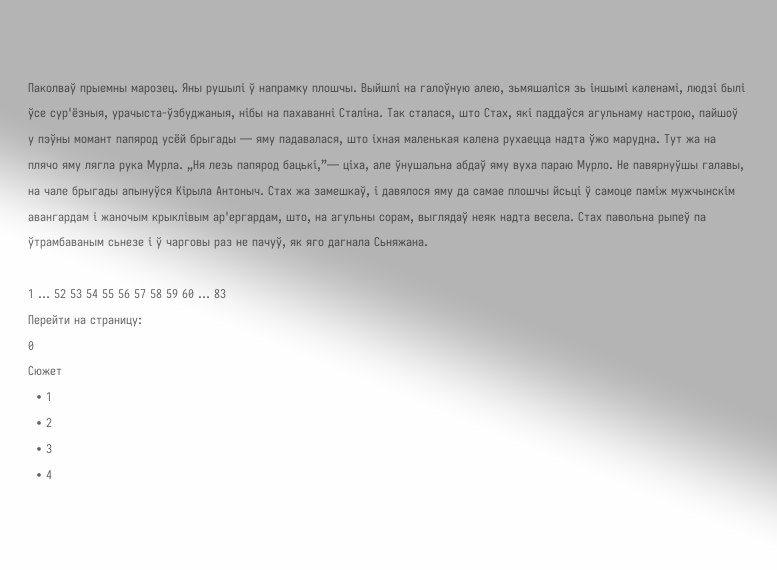Паколваў прыемны марозец. Яны рушылі ў напрамку плошчы. Выйшлі на галоўную алею, зьмяшаліся зь іншымі каленамі, людзі былі ўсе сур'ёзныя, урачыста-ўзбуджаныя, нібы на пахаванні Сталіна. Так сталася, што Стах, які паддаўся агульнаму настрою, пайшоў у пэўны момант папярод усёй брыгады — яму падавалася, што іхная маленькая калена рухаецца надта ўжо марудна. Тут жа на плячо яму лягла рука Мурла. „Ня лезь папярод бацькі,”— ціха, але ўнушальна абдаў яму вуха параю Мурло. Не павярнуўшы галавы, на чале брыгады апынуўся Кірыла Антоныч. Стах жа замешкаў, і давялося яму да самае плошчы йсьці ў самоце паміж мужчынскім авангардам і жаночым крыклівым ар'ергардам, што, на агульны сорам, выглядаў неяк надта весела. Стах павольна рыпеў па ўтрамбаваным сьнезе і ў чарговы раз не пачуў, як яго дагнала Сьняжана.

1 ... 52 53 54 55 56 57 58 59 60 ... 83
Перейти на страницу:
0
Сюжет
  • 1
  • 2
  • 3
  • 4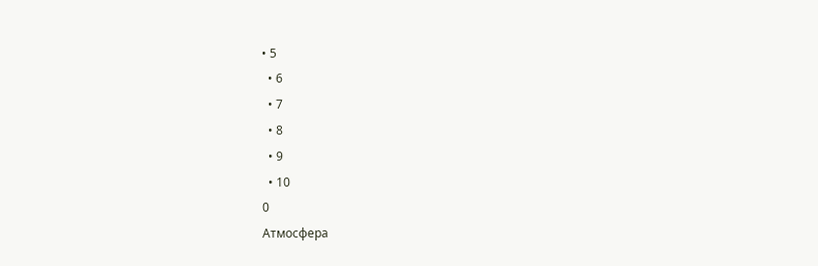• 5
  • 6
  • 7
  • 8
  • 9
  • 10
0
Атмосфера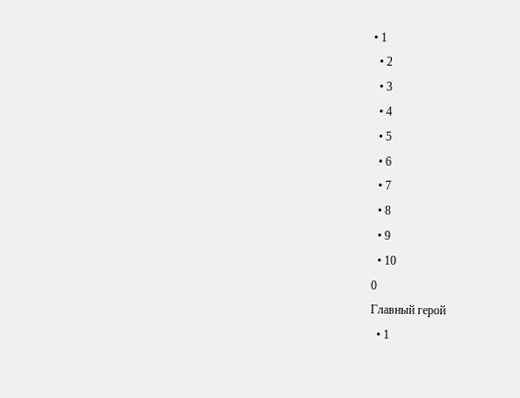• 1
  • 2
  • 3
  • 4
  • 5
  • 6
  • 7
  • 8
  • 9
  • 10
0
Главный герой
  • 1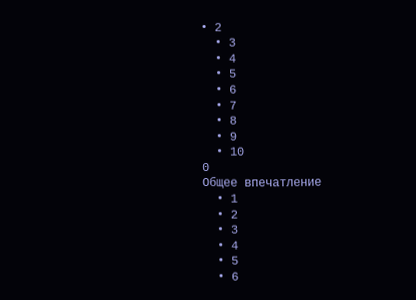• 2
  • 3
  • 4
  • 5
  • 6
  • 7
  • 8
  • 9
  • 10
0
Общее впечатление
  • 1
  • 2
  • 3
  • 4
  • 5
  • 6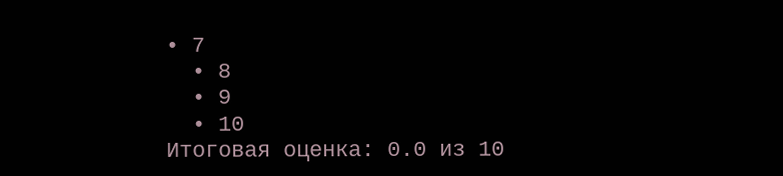• 7
  • 8
  • 9
  • 10
Итоговая оценка: 0.0 из 10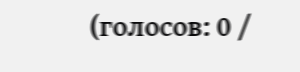(голосов: 0 /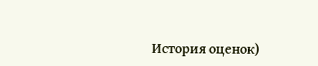История оценок)